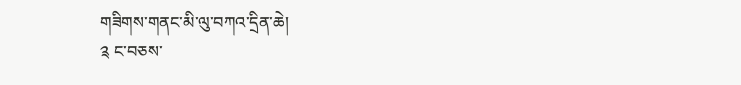གཟིགས་གནང་མི་ལུ་བཀའ་དྲིན་ཆེ།
༉ ང་བཅས་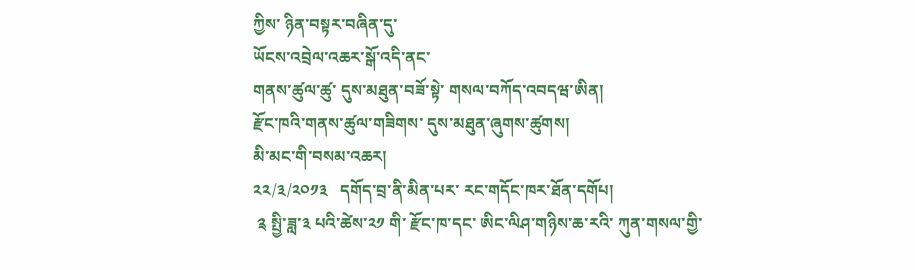ཀྱིས་ ཉིན་བསྟར་བཞིན་དུ་
ཡོངས་འབྲེལ་འཆར་སྒོ་འདི་ནང་
གནས་ཚུལ་ཚུ་ དུས་མཐུན་བཟོ་སྟེ་ གསལ་བཀོད་འབདཝ་ཨིན།
རྫོང་ཁའི་གནས་ཚུལ་གཟིགས་ དུས་མཐུན་ཞུགས་ཚུགས།
མི་མང་གི་བསམ་འཆར།
༢༢/༣/༢༠༡༣   དགོད་བྲ་ནི་མིན་པར་ རང་གདོང་ཁར་ཐོན་དགོཔ།
 ༉ སྤྱི་ཟླ་༣ པའི་ཚེས་༢༡ གི་ རྫོང་ཁ་དང་ ཨིང་ལིཤ་གཉིས་ཆ་རའི་ ཀུན་གསལ་གྱི་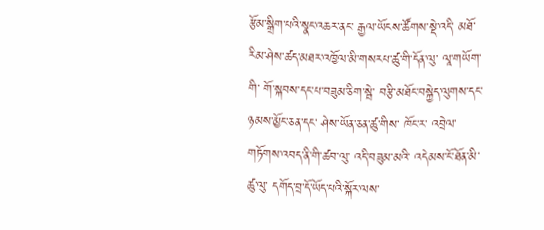རྩོམ་སྒྲིག་པའི་སྣང་འཆར་ནང་ རྒྱལ་ཡོངས་ཚོགས་སྡེ་འདི་ མཐོ་རིམ་ཤེས་ཚད་མཐར་འཁྱོལ་མི་གསརཔ་ཚུ་གི་དོན་ལུ་ ལཱ་གཡོག་གི་ གོ་སྐབས་དང་པ་བཟུམ་ཅིག་སྦེ་ བརྩི་མཐོང་བསྐྱེད་ལུགས་དང་ ཉམས་མྱོང་ཅན་དང་ ཤེས་ཡོན་ཅན་ཚུ་གིས་ ཁོང་ར་ འབྲེལ་གཏོགས་འབད་ནི་གི་ཚབ་ལུ་ འདི་བཟུམ་མའི་ འདེམས་ངོ་ཐོན་མི་ཚུ་ལུ་ དགོད་བྲ་དོ་ཡོད་པའི་སྐོར་ལས་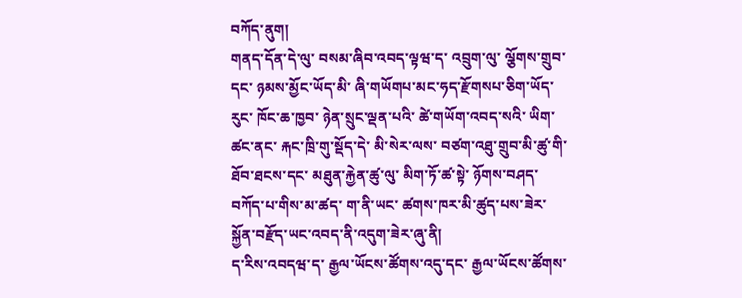བཀོད་ནུག།
གནད་དོན་དེ་ལུ་ བསམ་ཞིབ་འབད་ལྟཝ་ད་ འབྲུག་ལུ་ ལྕོགས་གྲུབ་དང་ ཉམས་མྱོང་ཡོད་མི་ ཞི་གཡོགཔ་མང་ཧད་རྫོགསཔ་ཅིག་ཡོད་རུང་ ཁོང་ཆ་ཁྱབ་ ཉེན་སྲུང་ལྡན་པའི་ ཚེ་གཡོག་འབད་སའི་ ཡིག་ཚང་ནང་ རྐང་ཁྲི་གུ་སྡོད་དེ་ མི་སེར་ལས་ བཙག་འཐུ་གྲུབ་མི་ཚུ་གི་ ཐོབ་ཐངས་དང་ མཐུན་རྐྱེན་ཚུ་ལུ་ མིག་ཏོ་ཚ་སྟེ་ ཉོགས་བཤད་བཀོད་པ་གིས་མ་ཚད་ ག་ནི་ཡང་ ཚགས་ཁར་མི་ཚུད་པས་ཟེར་ སྐྱོན་བརྫོད་ཡང་འབད་ནི་འདུག་ཟེར་ཞུ་ནི།
ད་རིས་འབདཝ་ད་ རྒྱལ་ཡོངས་ཚོགས་འདུ་དང་ རྒྱལ་ཡོངས་ཚོགས་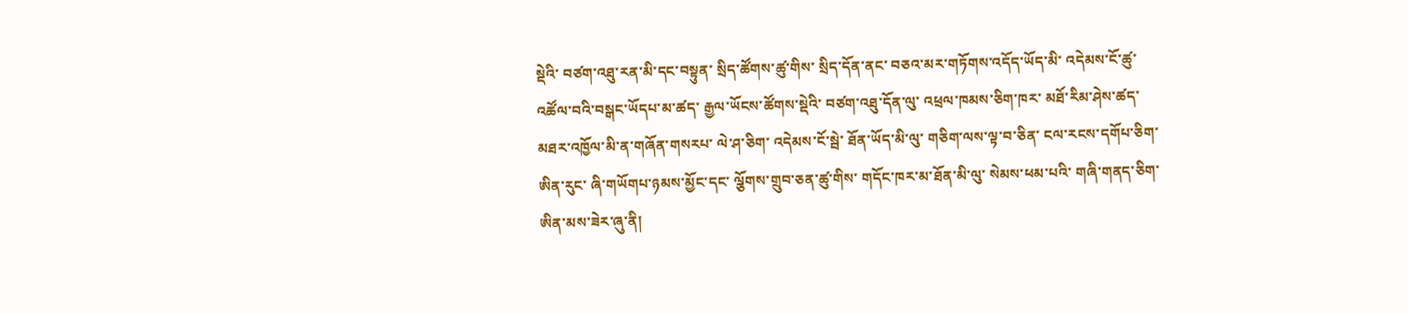སྡེའི་ བཙག་འཐུ་རན་མི་དང་བསྟུན་ སྲིད་ཚོགས་ཚུ་གིས་ སྲིད་དོན་ནང་ བཅའ་མར་གཏོགས་འདོད་ཡོད་མི་ འདེམས་ངོ་ཚུ་ འཚོལ་བའི་བསྒང་ཡོདཔ་མ་ཚད་ རྒྱལ་ཡོངས་ཚོགས་སྡེའི་ བཙག་འཐུ་དོན་ལུ་ འཕྲལ་ཁམས་ཅིག་ཁར་ མཐོ་རིམ་ཤེས་ཚད་མཐར་འཁྱོལ་མི་ན་གཞོན་གསརཔ་ ལེ་ཤ་ཅིག་ འདེམས་ངོ་སྦེ་ ཐོན་ཡོད་མི་ལུ་ གཅིག་ལས་ལྟ་བ་ཅིན་ ངལ་རངས་དགོཔ་ཅིག་ཨིན་རུང་ ཞི་གཡོགཔ་ཉམས་མྱོང་དང་ ལྕོགས་གྲུབ་ཅན་ཚུ་གིས་ གདོང་ཁར་མ་ཐོན་མི་ལུ་ སེམས་ཕམ་པའི་ གཞི་གནད་ཅིག་ཨིན་མས་ཟེར་ཞུ་ནི།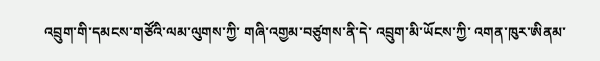འབྲུག་གི་དམངས་གཙོའི་ལམ་ལུགས་ཀྱི་ གཞི་འགྱམ་བཙུགས་ནི་དེ་ འབྲུག་མི་ཡོངས་ཀྱི་ འགན་ཁུར་ཨིནམ་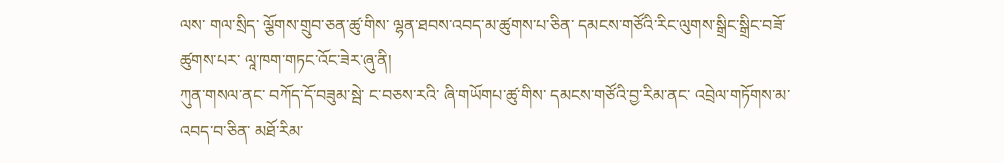ལས་ གལ་སྲིད་ ལྕོགས་གྲུབ་ཅན་ཚུ་གིས་ ལྷན་ཐབས་འབད་མ་ཚུགས་པ་ཅིན་ དམངས་གཙོའི་རིང་ལུགས་སྒྲིང་སྒྲིང་བཟོ་ཚུགས་པར་ ལཱ་ཁག་གཏང་འོང་ཟེར་ཞུ་ནི།
ཀུན་གསལ་ནང་ བཀོད་དོ་བཟུམ་སྦེ་ ང་བཅས་རའི་ ཞི་གཡོགཔ་ཚུ་གིས་ དམངས་གཙོའི་བྱ་རིམ་ནང་ འབྲེལ་གཏོགས་མ་འབད་བ་ཅིན་ མཐོ་རིམ་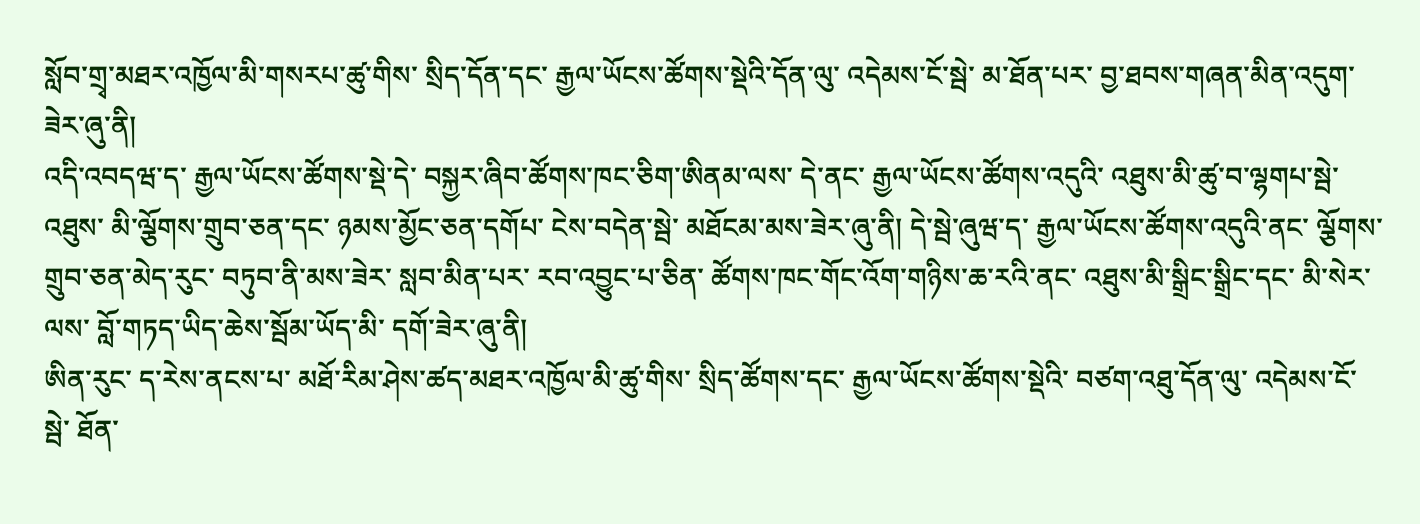སློབ་གྲྭ་མཐར་འཁྱོལ་མི་གསརཔ་ཚུ་གིས་ སྲིད་དོན་དང་ རྒྱལ་ཡོངས་ཚོགས་སྡེའི་དོན་ལུ་ འདེམས་ངོ་སྦེ་ མ་ཐོན་པར་ བྱ་ཐབས་གཞན་མིན་འདུག་ཟེར་ཞུ་ནི།
འདི་འབདཝ་ད་ རྒྱལ་ཡོངས་ཚོགས་སྡེ་དེ་ བསྐྱར་ཞིབ་ཚོགས་ཁང་ཅིག་ཨིནམ་ལས་ དེ་ནང་ རྒྱལ་ཡོངས་ཚོགས་འདུའི་ འཐུས་མི་ཚུ་བ་ལྷགཔ་སྦེ་འཐུས་ མི་ལྕོགས་གྲུབ་ཅན་དང་ ཉམས་མྱོང་ཅན་དགོཔ་ ངེས་བདེན་སྦེ་ མཐོངམ་མས་ཟེར་ཞུ་ནི། དེ་སྦེ་ཞུཝ་ད་ རྒྱལ་ཡོངས་ཚོགས་འདུའི་ནང་ ལྕོགས་གྲུབ་ཅན་མེད་རུང་ བཏུབ་ནི་མས་ཟེར་ སླབ་མིན་པར་ རབ་འབྱུང་པ་ཅིན་ ཚོགས་ཁང་གོང་འོག་གཉིས་ཆ་རའི་ནང་ འཐུས་མི་སྒྲིང་སྒྲིང་དང་ མི་སེར་ལས་ བློ་གཏད་ཡིད་ཆེས་སྦོམ་ཡོད་མི་ དགོ་ཟེར་ཞུ་ནི།
ཨིན་རུང་ ད་རེས་ནངས་པ་ མཐོ་རིམ་ཤེས་ཚད་མཐར་འཁྱོལ་མི་ཚུ་གིས་ སྲིད་ཚོགས་དང་ རྒྱལ་ཡོངས་ཚོགས་སྡེའི་ བཙག་འཐུ་དོན་ལུ་ འདེམས་ངོ་སྦེ་ ཐོན་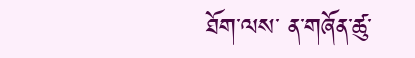ཐོག་ལས་ ན་གཞོན་ཚུ་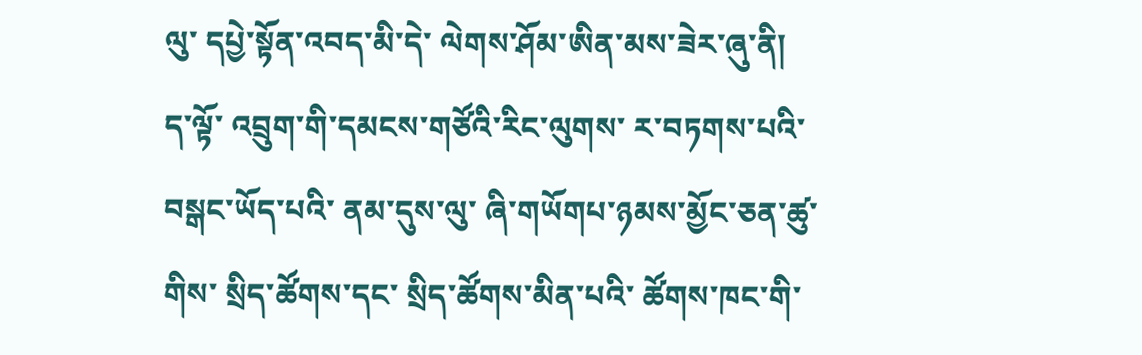ལུ་ དཔྱེ་སྟོན་འབད་མི་དེ་ ལེགས་ཤོམ་ཨིན་མས་ཟེར་ཞུ་ནི།
ད་ལྟོ་ འབྲུག་གི་དམངས་གཙོའི་རིང་ལུགས་ ར་བཏགས་པའི་བསྒང་ཡོད་པའི་ ནམ་དུས་ལུ་ ཞི་གཡོགཔ་ཉམས་མྱོང་ཅན་ཚུ་གིས་ སྲིད་ཚོགས་དང་ སྲིད་ཚོགས་མིན་པའི་ ཚོགས་ཁང་གི་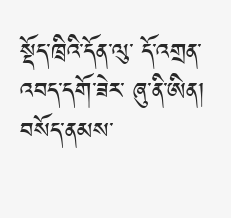སྡོད་ཁྲིའི་དོན་ལུ་ དོ་འགྲན་འབད་དགོ་ཟེར་ ཞུ་ནི་ཨིན།
བསོད་ནམས་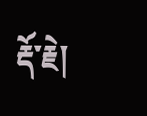རྡོ་རྗེ།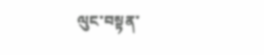ལུང་བསྟན་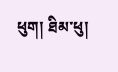ཕུག། ཐིམ་ཕུ།